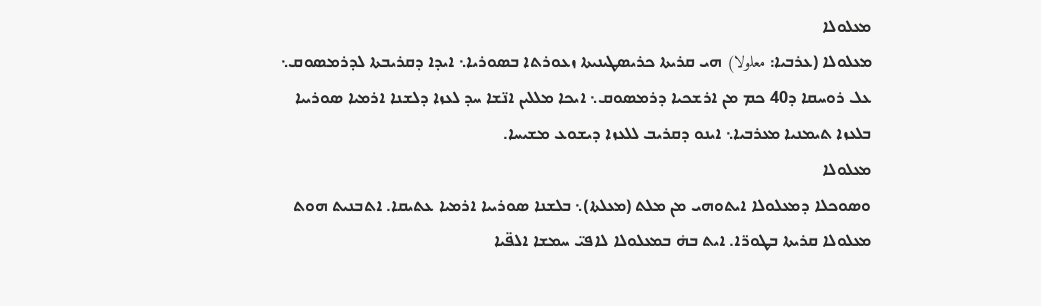ܡܥܠܘܠܐ
ܡܥܠܘܠܐ (ܥܪܒܝܐ: معلولا) ܗܝ ܩܪܝܬܐ ܟܪܝܣܛܝܢܝܬܐ ܙܥܘܪܬܐ ܒܣܘܪܝܐ܆ ܐܝܕܐ ܕܩܪܝܒܬܐ ܠܕܪܡܣܘܩ܆ ܥܠ ܪܘܚܩܐ ܕ40 ܟܡ ܡܢ ܐܪܫܟܝܐ ܕܪܡܣܘܩ܆ ܐܝܟܐ ܡܠܠܝܢ ܐܢ̈ܫܐ ܚܕ ܠܥܙܐ ܕܠܫܢܐ ܐܪܡܝܐ ܣܘܪܝܝܐ ܒܠܥܙܐ ܬܝܡܢܝܐ ܡܥܪܒܝܐ܆ ܐܝܢܘ ܕܩܪܝܒ ܠܠܥܙܐ ܕܝܫܘܥ ܡܫܝܚܐ.
ܡܥܠܘܠܐ
ܘܣܘܟܠܐ ܕܡܥܠܘܠܐ ܐܝܬܘܗܝ ܡܢ ܡܠܬ (ܡܥܠܬܐ)܆ ܒܠܫܢܐ ܣܘܪܝܝܐ ܐܪܡܝܐ ܥܬܝܩܐ. ܐܬܒܢܝܬ ܗܘܬ ܡܥܠܘܠܐ ܩܪܝܬܐ ܒܛܘܪ̈ܐ. ܐܝܬ ܒܗ̊ ܒܡܥܠܘܠܐ ܠܐܦܝ̈ ܚܡܫܐ ܐܠܦ̈ܝܐ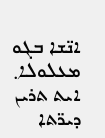ܐܢ̈ܫܐ ܒܓܘ ܡܥܠܘܠܐ܂ ܐܝܬ ܬܪܝܢ ܕܝܪ̈ܬܐ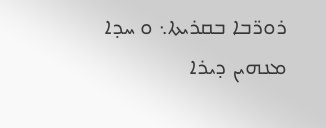ܪܘܪ̈ܒܐ ܒܩܪܝܬܐ܆ ܘ ܚܕܐ ܡܢܗܝܢ ܕܝܪܐ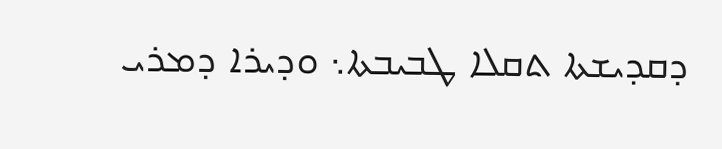ܕܩܕܝܫܬܐ ܬܩܠܐ ܛܒܝܒܬܐ܆ ܘܕܝܪܐ ܕܡܪܝ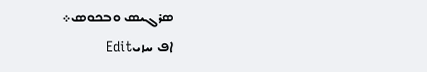ܣܪܓܝܣ ܘܒܟܘܣ܀
ܐܦ ܚܙܝEdit